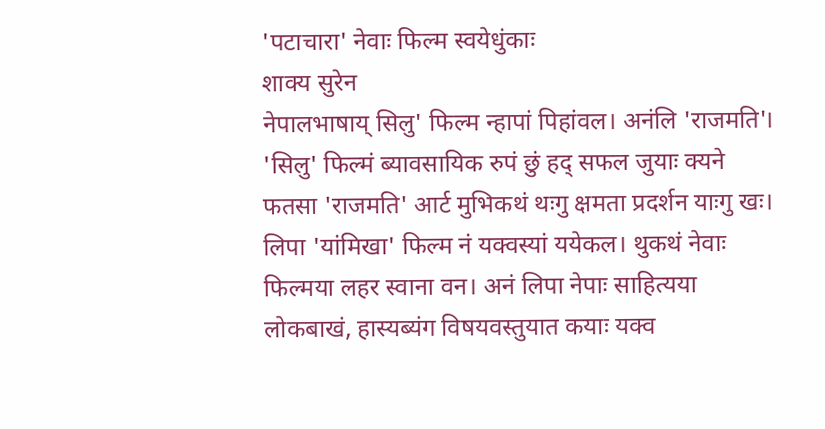'पटाचारा' नेवाः फिल्म स्वयेधुंकाः
शाक्य सुरेन
नेपालभाषाय् सिलु' फिल्म न्हापां पिहांवल। अनंलि 'राजमति'। 'सिलु' फिल्मं ब्यावसायिक रुपं छुं हद् सफल जुयाः क्यने फतसा 'राजमति' आर्ट मुभिकथं थःगु क्षमता प्रदर्शन याःगु खः। लिपा 'यांमिखा' फिल्म नं यक्वस्यां ययेकल। थुकथं नेवाः फिल्मया लहर स्वाना वन। अनं लिपा नेपाः साहित्यया लोकबाखं, हास्यब्यंग विषयवस्तुयात कयाः यक्व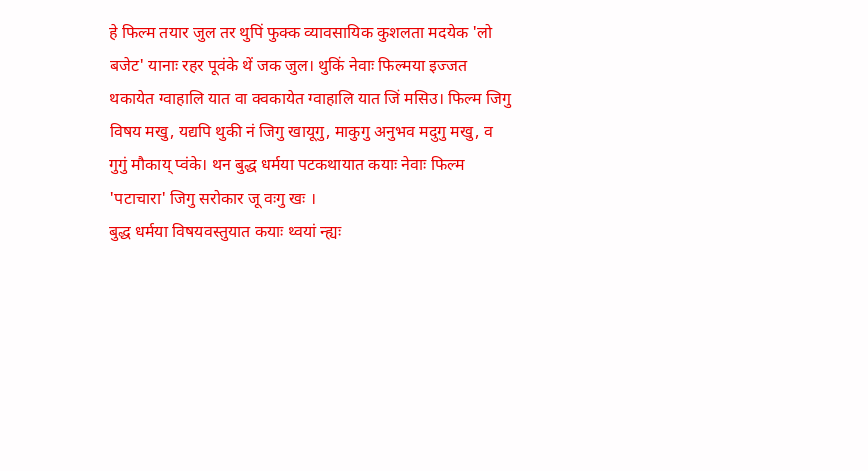हे फिल्म तयार जुल तर थुपिं फुक्क व्यावसायिक कुशलता मदयेक 'लो बजेट' यानाः रहर पूवंके थें जक जुल। थुकिं नेवाः फिल्मया इज्जत थकायेत ग्वाहालि यात वा क्वकायेत ग्वाहालि यात जिं मसिउ। फिल्म जिगु विषय मखु, यद्यपि थुकी नं जिगु खायूगु, माकुगु अनुभव मदुगु मखु, व गुगुं मौकाय् प्वंके। थन बुद्ध धर्मया पटकथायात कयाः नेवाः फिल्म 'पटाचारा' जिगु सरोकार जू वःगु खः ।
बुद्ध धर्मया विषयवस्तुयात कयाः थ्वयां न्ह्यः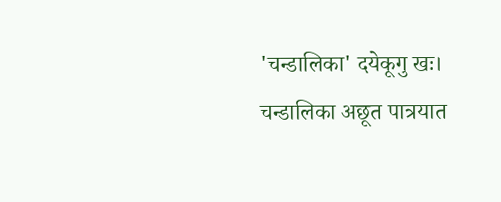'चन्डालिका' दयेकूगु खः। चन्डालिका अछूत पात्रयात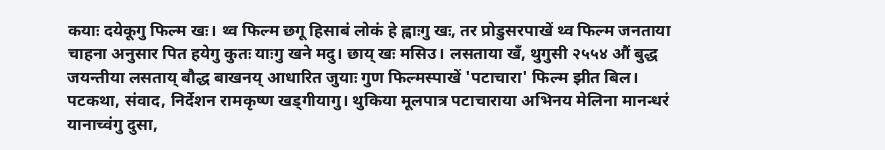कयाः दयेकूगु फिल्म खः। थ्व फिल्म छगू हिसाबं लोकं हे ह्वाःगु खः, तर प्रोडुसरपाखें थ्व फिल्म जनताया चाहना अनुसार पित हयेगु कुतः याःगु खने मदु। छाय् खः मसिउ। लसताया खँ, थुगुसी २५५४ औं बुद्ध जयन्तीया लसताय् बौद्ध बाखनय् आधारित जुयाः गुण फिल्मस्पाखें 'पटाचारा' फिल्म झीत बिल। पटकथा, संवाद, निर्देशन रामकृष्ण खड्गीयागु। थुकिया मूलपात्र पटाचाराया अभिनय मेलिना मानन्धरं यानाच्वंगु दुसा,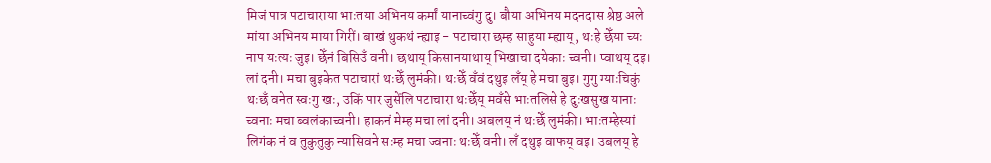मिजं पात्र पटाचाराया भाःतया अभिनय कर्मां यानाच्वंगु दु। बौया अभिनय मदनदास श्रेष्ठ अले मांया अभिनय माया गिरीं। बाखं थुकथं न्ह्याइ - पटाचारा छम्ह साहुया म्ह्याय्, थःहे छेँया च्यः नाप यःत्यः जुइ। छेँनं बिसिउँ वनी। छथाय् किसानयाथाय् भिखाचा दयेकाः च्वनी। प्वाथय् दइ। लां दनी। मचा बुइकेत पटाचारां थःछेँ लुमंकी। थःछेँ वँवं दथुइ लँय् हे मचा बुइ। गुगु ग्याःचिकुं थःछँ वनेत स्वःगु खः, उकिं पार जुसेंलि पटाचारा थःछेँय् मवँसे भाःतलिसे हे दुःखसुख यानाः च्वनाः मचा ब्वलंकाच्वनी। हाकनं मेम्ह मचा लां दनी। अबलय् नं थःछेँ लुमंकी। भाःतम्हेस्यां लिगंक नं व तुकुतुकु न्यासिवने सःम्ह मचा ज्वनाः थःछेँ वनी। लँ दथुइ वाफय् वइ। उबलय् हे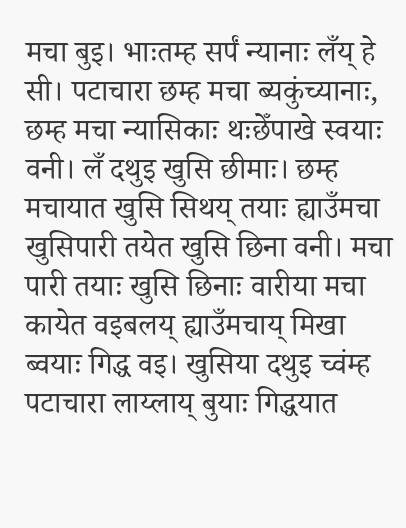मचा बुइ। भाःतम्ह सर्पं न्यानाः लँय् हे सी। पटाचारा छम्ह मचा ब्यकुंच्यानाः, छम्ह मचा न्यासिकाः थःछेँपाखे स्वयाः वनी। लँ दथुइ खुसि छीमाः। छम्ह मचायात खुसि सिथय् तयाः ह्याउँमचा खुसिपारी तयेत खुसि छिना वनी। मचा पारी तयाः खुसि छिनाः वारीया मचा कायेत वइबलय् ह्याउँमचाय् मिखा ब्वयाः गिद्ध वइ। खुसिया दथुइ च्वंम्ह पटाचारा लाय्लाय् बुयाः गिद्धयात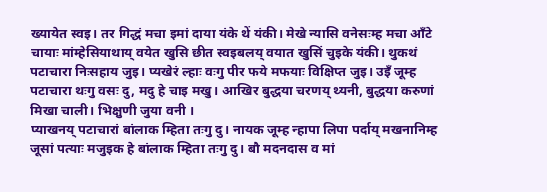ख्यायेत स्वइ। तर गिद्धं मचा इमां दाया यंके थें यंकी। मेखे न्यासि वनेसःम्ह मचा आँटे चायाः मांम्हेसियाथाय् वयेत खुसि छीत स्वइबलय् वयात खुसिं चुइके यंकी। थुकथं पटाचारा निःसहाय जुइ। प्यखेरं ल्हाः वःगु पीर फये मफयाः विक्षिप्त जुइ। उइँ जूम्ह पटाचारा थःगु वसः दु, मदु हे चाइ मखु। आखिर बुद्धया चरणय् थ्यनी, बुद्धया करुणां मिखा चाली। भिक्षुणी जुया वनी ।
प्याखनय् पटाचारां बांलाक म्हिता तःगु दु। नायक जूम्ह न्हापा लिपा पर्दाय् मखनानिम्ह जूसां पत्याः मजुइक हे बांलाक म्हिता तःगु दु। बौ मदनदास व मां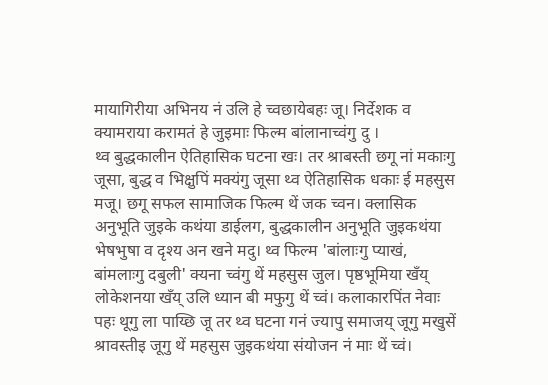मायागिरीया अभिनय नं उलि हे च्वछायेबहः जू। निर्देशक व क्यामराया करामतं हे जुइमाः फिल्म बांलानाच्वंगु दु ।
थ्व बुद्धकालीन ऐतिहासिक घटना खः। तर श्राबस्ती छगू नां मकाःगु जूसा, बुद्ध व भिक्षुपिं मक्यंगु जूसा थ्व ऐतिहासिक धकाः ई महसुस मजू। छगू सफल सामाजिक फिल्म थें जक च्वन। क्लासिक अनुभूति जुइके कथंया डाईलग, बुद्धकालीन अनुभूति जुइकथंया भेषभुषा व दृश्य अन खने मदु। थ्व फिल्म 'बांलाःगु प्याखं, बांमलाःगु दबुली' क्यना च्वंगु थें महसुस जुल। पृष्ठभूमिया खँय् लोकेशनया खँय् उलि ध्यान बी मफुगु थें च्वं। कलाकारपिंत नेवाः पहः थूगु ला पाय्छि जू तर थ्व घटना गनं ज्यापु समाजय् जूगु मखुसें श्रावस्तीइ जूगु थें महसुस जुइकथंया संयोजन नं माः थें च्वं।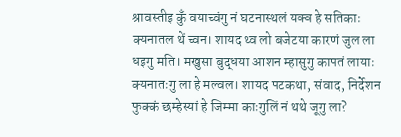श्रावस्तीइ कुँ वयाच्वंगु नं घटनास्थलं यक्व हे सतिकाः क्यनातल थें च्वन। शायद थ्व लो बजेटया कारणं जुल ला धइगु मति। मखुसा बुद्धया आशन म्हासुगु कापतं लायाः क्यनातःगु ला हे मल्वल। शायद पटकथा, संवाद, निर्देशन फुक्कं छम्हेस्यां हे जिम्मा काःगुलिं नं थथे जूगु ला?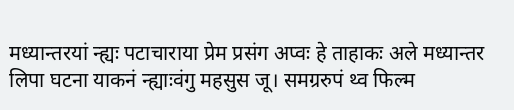मध्यान्तरयां न्ह्यः पटाचाराया प्रेम प्रसंग अप्वः हे ताहाकः अले मध्यान्तर लिपा घटना याकनं न्ह्याःवंगु महसुस जू। समग्ररुपं थ्व फिल्म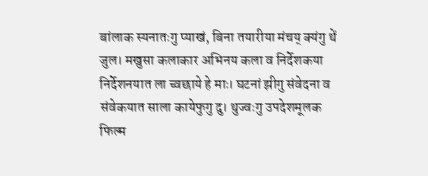बांलाक स्यनातःगु प्याखं, बिना तयारीया मंचय् क्यंगु थें जुल। मखुसा कलाकार अभिनय कला व निर्देशकया निर्देशनयात ला च्वछाये हे माः। घटनां झीगु संवेदना व संवेकयात साला कायेफुगु दु। थुज्वःगु उपदेशमूलक फिल्म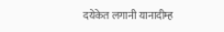दयेकेत लगानी यानादीम्ह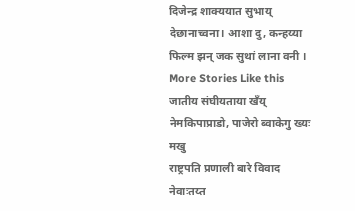दिजेन्द्र शाक्ययात सुभाय् देछानाच्वना। आशा दु, कन्हय्या फिल्म झन् जक सुथां लाना वनी ।
More Stories Like this
जातीय संघीयताया खँय् नेमकिपाप्राडो, पाजेरो ब्वाकेगु ख्यः मखु
राष्ट्रपति प्रणाली बारे विवाद
नेवाःतय्त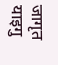जागृत याइगु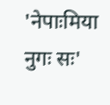'नेपाःमिया नुगः सः'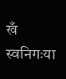खँ स्वनिगःया